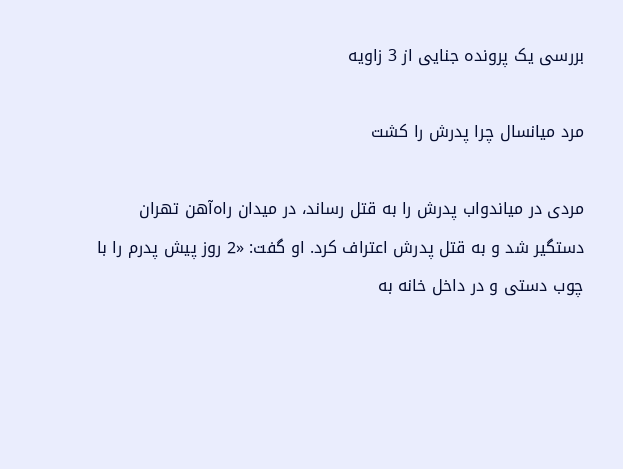بررسی یک پرونده جنایی از 3 زاویه

مرد میانسال چرا پدرش را کشت

مردی در میاندواب پدرش را به قتل رساند، در میدان راه‌آهن تهران دستگیر شد و به قتل پدرش اعتراف کرد. او گفت: «2 روز پیش پدرم را با چوب دستی و در داخل خانه به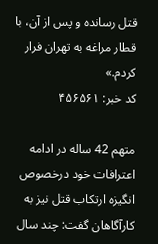قتل رسانده و پس از آن، با قطار مراغه به تهران فرار کردم.»
کد خبر: ۴۵۶۵۶۱

متهم 42 ساله در ادامه اعترافات خود درخصوص انگیزه ارتکاب قتل نیز به کارآگاهان گفت: چند سال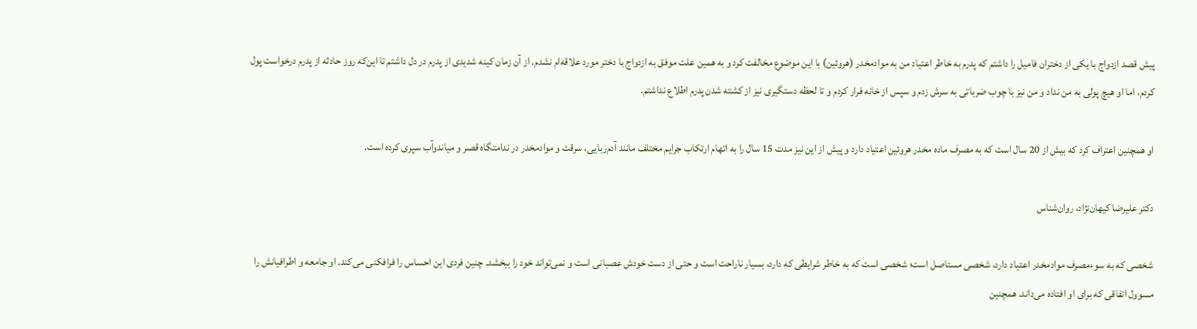پیش قصد ازدواج با یکی از دختران فامیل را داشتم که پدرم به خاطر اعتیاد من به موادمخدر (هروئین) با این موضوع مخالفت کرد و به همین علت موفق به ازدواج با دختر مورد علاقه‌ام نشدم. از آن زمان کینه شدیدی از پدرم در دل داشتم تا این‌که روز حادثه از پدرم درخواست پول کردم، اما او هیچ پولی به من نداد و من نیز با چوب ضرباتی به سرش زدم و سپس از خانه فرار کردم و تا لحظه دستگیری نیز از کشته شدن پدرم اطلاع نداشتم.

او همچنین اعتراف کرد که بیش از 20 سال است که به مصرف ماده مخدر هروئین اعتیاد دارد و پیش از این نیز مدت 15 سال را به اتهام ارتکاب جرایم مختلف مانند آدم‌ربایی، سرقت و موادمخدر در ندامتگاه قصر و میاندوآب سپری کرده است.

دکتر علیرضا کیهان‌نژاد، روان‌شناس

شخصی که به سوءمصرف موادمخدر اعتیاد دارد، شخصی مستاصل است؛ شخصی است که به خاطر شرایطی که دارد، بسیار ناراحت است و حتی از دست خودش عصبانی است و نمی‌تواند خود را ببخشد. چنین فردی این احساس را فرافکنی می‌کند. او جامعه و اطرافیانش را مسوول اتفاقی که برای او افتاده می‌داند. همچنین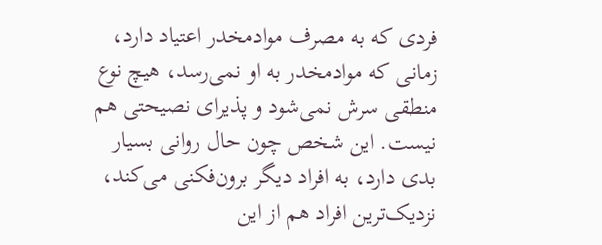فردی که به مصرف موادمخدر اعتیاد دارد، زمانی که موادمخدر به او نمی‌رسد، هیچ نوع منطقی سرش نمی‌شود و پذیرای نصیحتی هم نیست. این شخص چون حال روانی بسیار بدی دارد، به افراد دیگر برون‌فکنی می‌کند، نزدیک‌ترین افراد هم از این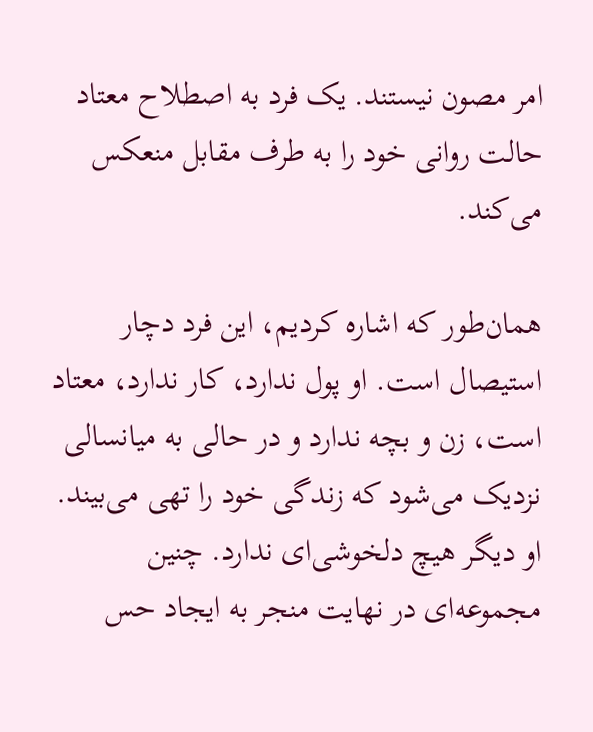امر مصون نیستند. یک فرد به اصطلاح معتاد حالت روانی خود را به طرف مقابل منعکس می‌کند.

همان‌طور که اشاره کردیم، این فرد دچار استیصال است. او پول ندارد، کار ندارد، معتاد است، زن و بچه ندارد و در حالی به میانسالی نزدیک می‌شود که زندگی خود را تهی می‌بیند. او دیگر هیچ دلخوشی‌ای ندارد. چنین مجموعه‌ای در نهایت منجر به ایجاد حس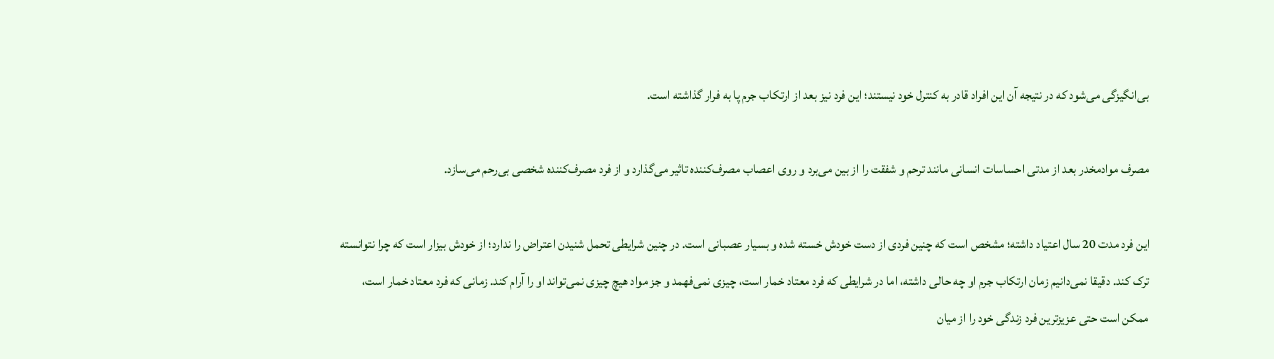بی‌انگیزگی می‌شود که در نتیجه آن این افراد قادر به کنترل خود نیستند؛ این فرد نیز بعد از ارتکاب جرم پا به فرار گذاشته است.

مصرف موادمخدر بعد از مدتی احساسات انسانی مانند ترحم و شفقت را از بین می‌برد و روی اعصاب مصرف‌کننده تاثیر می‌گذارد و از فرد مصرف‌کننده شخصی بی‌رحم می‌سازد.

این فرد مدت 20 سال اعتیاد داشته؛ مشخص است که چنین فردی از دست خودش خسته شده و بسیار عصبانی است. در چنین شرایطی تحمل شنیدن اعتراض را ندارد؛ از خودش بیزار است که چرا نتوانسته ترک کند. دقیقا نمی‌دانیم زمان ارتکاب جرم او چه حالی داشته، اما در شرایطی که فرد معتاد خمار است، چیزی نمی‌فهمد و جز مواد هیچ چیزی نمی‌تواند او را آرام کند. زمانی که فرد معتاد خمار است، ممکن است حتی عزیزترین فرد زندگی خود را از میان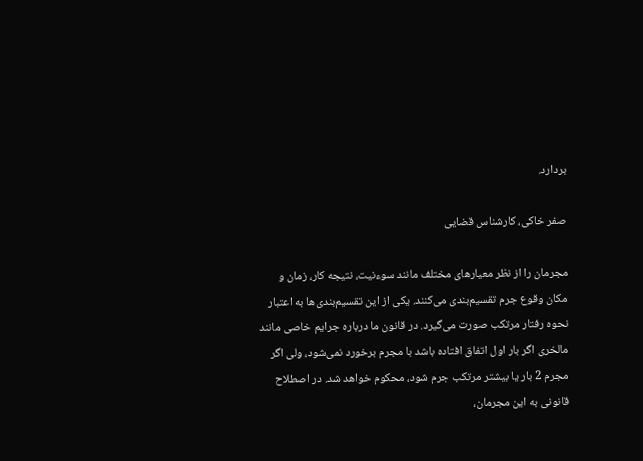بردارد.

صفر خاکی، کارشناس قضایی

مجرمان را از نظر معیارهای مختلف مانند سوءنیت، نتیجه کار، زمان و مکان وقوع جرم تقسیم‌بندی می‌کنند. یکی از این تقسیم‌بندی‌ها به اعتبار نحوه رفتار مرتکب صورت می‌گیرد. در قانون ما درباره جرایم خاصی مانند مالخری اگر بار اول اتفاق افتاده باشد با مجرم برخورد نمی‌شود، ولی اگر مجرم 2 بار یا بیشتر مرتکب جرم شود، محکوم خواهد شد. در اصطلاح قانونی به این مجرمان،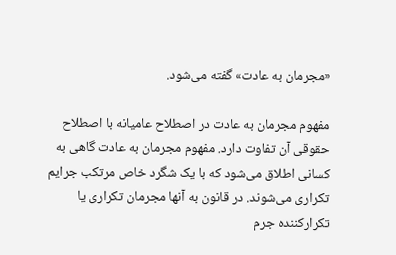«مجرمان به عادت» گفته می‌شود.

مفهوم مجرمان به عادت در اصطلاح عامیانه با اصطلاح حقوقی آن تفاوت دارد. مفهوم مجرمان به عادت گاهی به کسانی اطلاق می‌شود که با یک شگرد خاص مرتکب جرایم تکراری می‌شوند. در قانون به آنها مجرمان تکراری یا تکرارکننده جرم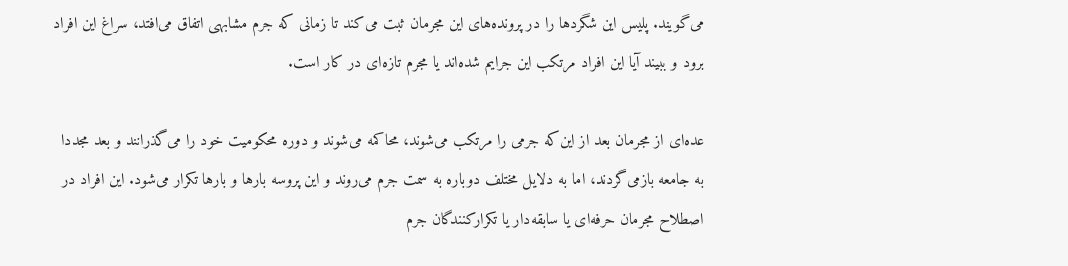می‌گویند. پلیس این شگردها را در پرونده‌های این مجرمان ثبت می‌کند تا زمانی که جرم مشابهی اتفاق می‌افتد، سراغ این افراد برود و ببیند آیا این افراد مرتکب این جرایم شده‌اند یا مجرم تازه‌ای در کار است.

عده‌ای از مجرمان بعد از این‌که جرمی را مرتکب می‌شوند، محاکمه می‌شوند و دوره محکومیت خود را می‌گذرانند و بعد مجددا به جامعه بازمی‌گردند، اما به دلایل مختلف دوباره به سمت جرم می‌روند و این پروسه بارها و بارها تکرار می‌شود. این افراد در اصطلاح مجرمان حرفه‌ای یا سابقه‌دار یا تکرارکنندگان جرم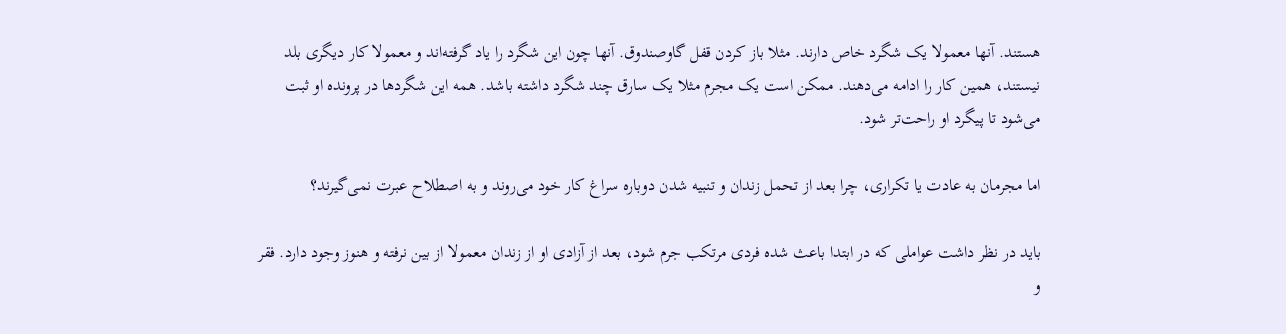هستند. آنها معمولا یک شگرد خاص دارند. مثلا باز کردن قفل گاوصندوق. آنها چون این شگرد را یاد گرفته‌اند و معمولا کار دیگری بلد نیستند، همین کار را ادامه می‌دهند. ممکن است یک مجرم مثلا یک سارق چند شگرد داشته باشد. همه این شگردها در پرونده او ثبت می‌شود تا پیگرد او راحت‌تر شود.

اما مجرمان به عادت یا تکراری، چرا بعد از تحمل زندان و تنبیه شدن دوباره سراغ کار خود می‌روند و به اصطلاح عبرت نمی‌گیرند؟

باید در نظر داشت عواملی که در ابتدا باعث شده فردی مرتکب جرم شود، بعد از آزادی او از زندان معمولا از بین نرفته و هنوز وجود دارد. فقر و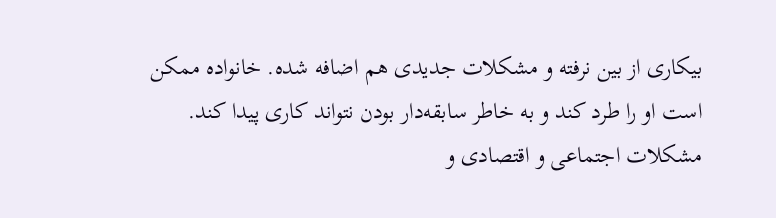بیکاری از بین نرفته و مشکلات جدیدی هم اضافه شده. خانواده ممکن است او را طرد کند و به خاطر سابقه‌دار بودن نتواند کاری پیدا کند. مشکلات اجتماعی و اقتصادی و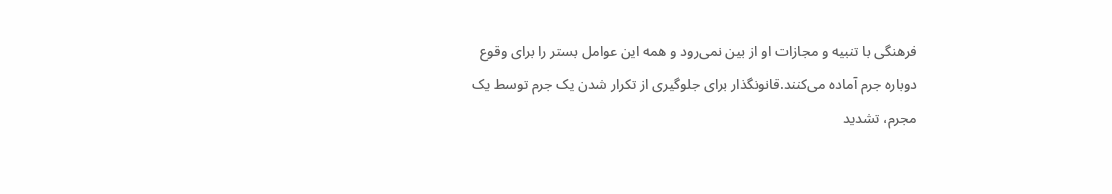فرهنگی با تنبیه و مجازات او از بین نمی‌رود و همه این عوامل بستر را برای وقوع دوباره جرم آماده می‌کنند.قانونگذار برای جلوگیری از تکرار شدن یک جرم توسط یک مجرم، تشدید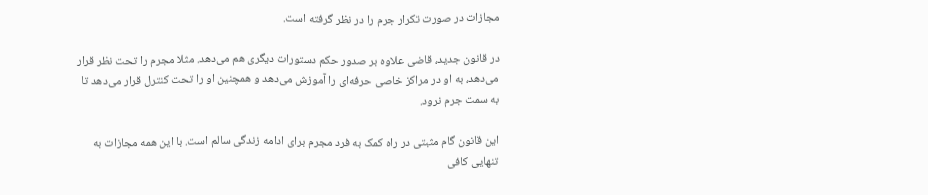مجازات در صورت تکرار جرم را در نظر گرفته است.

در قانون جدید، قاضی علاوه بر صدور حکم دستورات دیگری هم می‌دهد. مثلا مجرم را تحت نظر قرار می‌دهد، به او در مراکز خاصی حرفه‌ای را آموزش می‌دهد و همچنین او را تحت کنترل قرار می‌دهد تا به سمت جرم نرود.

این قانون گام مثبتی در راه کمک به فرد مجرم برای ادامه زندگی سالم است. با این همه مجازات به تنهایی کافی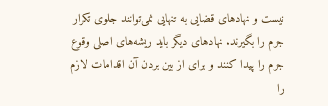نیست و نهادهای قضایی به تنهایی نمی‌توانند جلوی تکرار جرم را بگیرند. نهادهای دیگر باید ریشه‌های اصلی وقوع جرم را پیدا کنند و برای از بین بردن آن اقدامات لازم را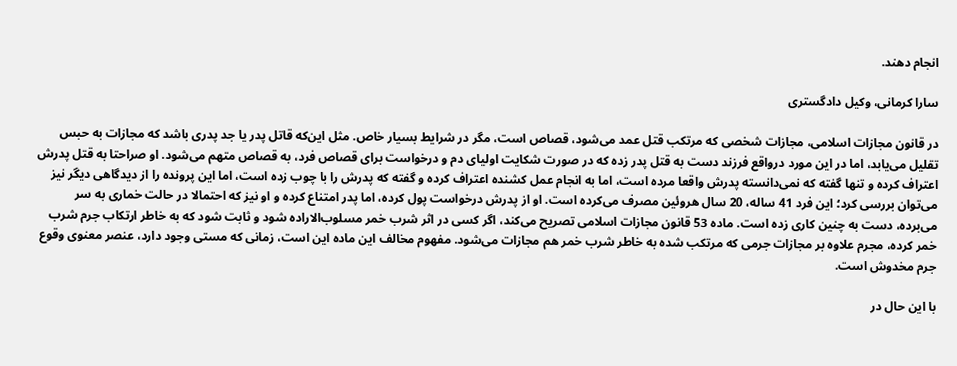انجام دهند.

سارا کرمانی، وکیل دادگستری

در قانون مجازات اسلامی، مجازات شخصی که مرتکب قتل عمد می‌شود، قصاص است، مگر در شرایط بسیار خاص. مثل این‌که قاتل پدر یا جد پدری باشد که مجازات به حبس تقلیل می‌یابد، اما در این مورد درواقع فرزند دست به قتل پدر زده که در صورت شکایت اولیای دم و درخواست برای قصاص فرد، به قصاص متهم می‌شود. او صراحتا به قتل پدرش اعتراف کرده و تنها گفته که نمی‌دانسته پدرش واقعا مرده است، اما به انجام عمل کشنده اعتراف کرده و گفته که پدرش را با چوب زده است، اما این پرونده را از دیدگاهی دیگر نیز می‌توان بررسی کرد؛ این فرد 41 ساله، 20 سال هروئین مصرف می‌کرده است. او از پدرش درخواست پول کرده، اما پدر امتناع کرده و او نیز که احتمالا در حالت خماری به سر می‌برده، دست به چنین کاری زده است. ماده 53 قانون مجازات اسلامی تصریح می‌کند، اگر کسی در اثر شرب خمر مسلوب‌الاراده شود و ثابت شود که به خاطر ارتکاب جرم شرب خمر کرده، مجرم علاوه بر مجازات جرمی که مرتکب شده به خاطر شرب خمر هم مجازات می‌شود. مفهوم مخالف این ماده این است، زمانی که مستی وجود دارد، عنصر معنوی وقوع جرم مخدوش است.

با این حال در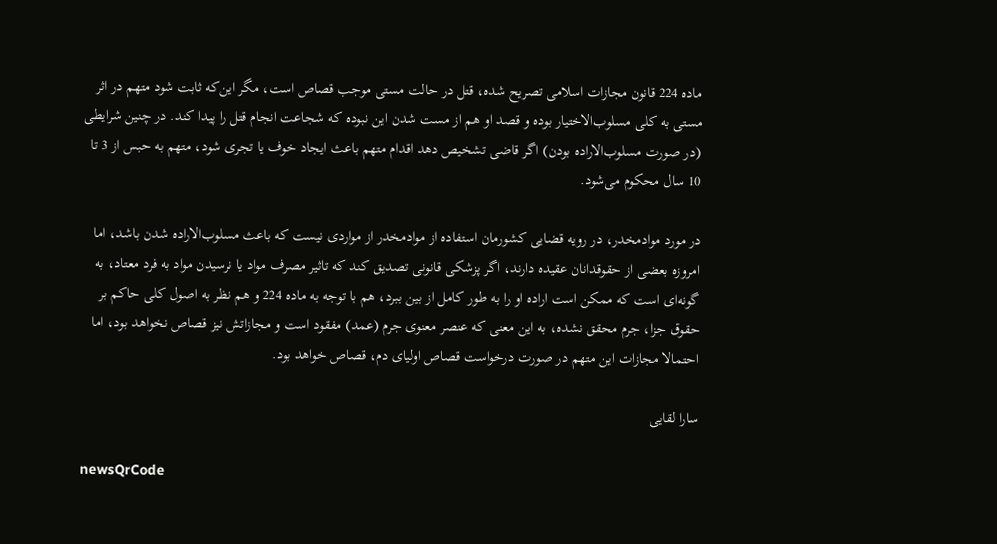ماده 224 قانون مجازات اسلامی تصریح شده، قتل در حالت مستی موجب قصاص است، مگر این‌که ثابت شود متهم در اثر مستی به کلی مسلوب‌الاختیار بوده و قصد او هم از مست شدن این نبوده که شجاعت انجام قتل را پیدا کند. در چنین شرایطی (در صورت مسلوب‌الاراده بودن) اگر قاضی تشخیص دهد اقدام متهم باعث ایجاد خوف یا تجری شود، متهم به حبس از 3 تا 10 سال محکوم می‌شود.

در مورد موادمخدر، در رویه قضایی کشورمان استفاده از موادمخدر از مواردی نیست که باعث مسلوب‌الاراده شدن باشد، اما امروزه بعضی از حقوقدانان عقیده دارند، اگر پزشکی قانونی تصدیق کند که تاثیر مصرف مواد یا نرسیدن مواد به فرد معتاد، به گونه‌ای است که ممکن است اراده او را به طور کامل از بین ببرد، هم با توجه به ماده 224 و هم نظر به اصول کلی حاکم بر حقوق جزا، جرم محقق نشده، به این معنی که عنصر معنوی جرم (عمد) مفقود است و مجازاتش نیز قصاص نخواهد بود، اما احتمالا مجازات این متهم در صورت درخواست قصاص اولیای دم، قصاص خواهد بود.

سارا لقایی

newsQrCode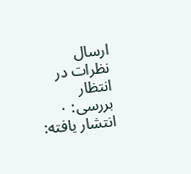ارسال نظرات در انتظار بررسی: ۰ انتشار یافته: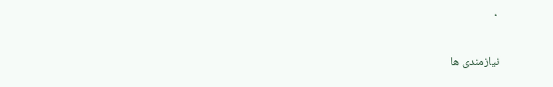۰

نیازمندی ها